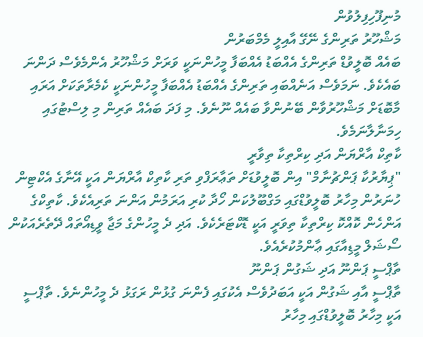މުނިފޫހިފިލުވުން
މަޝްހޫރު ތަރިންގެ ނޭގޭ އާއިލީ މެމްބަރުން
ބައެއް ބޮލީވުޑް ތަރިންގެ އެއްބަޑު އެއްބަފާ މީހުންނަކީ ވަރަށް މަޝްހޫރު އެންމެވެސް ދަންނަ ބައެކެވެ. ނަމަވެސް އަނެއްބައި ތަރިންގެ އެއްބަޑު އެއްބަފާ މީހުންނަކީ ކެމެރާތަކަށް އަރައި މާބޮޑަށް މަޝްހޫރުވާން ބޭނުންވާ ބައެއް ނޫނެވެ. މި ފަދަ ބައެއް ތަރިން މި ލިސްޓުގައި ހިމަނާލާނަމެވެ.
ކާތިކް އާރްޔަން އަދި ކިރްތިކާ ތިވާރީ
"ޕިޔާރުކާ ޕަންޗުނާމް" އިން ބޮލީވުޑަށް ތަޢާރަފްވި ތަރި ކާތިކް އާރްޔަން އަކީ އޭނާގެ އެކްޓިން ހުނަރުން މިހާރު ބޮލީވުޑްގައި މަގްބޫލުކަން ހޯދާ ކުރި އަރަމުން އަންނަ ތަރިއެކެވެ. ކާތިކްގެ އަންހެން ކޮއްކޮ ކިރްތިކާ ތިވަރީ އަކީ ޑޮކްޓަރެކެވެ. އަދި ދެ މީހުންގެ މަޖާ ވީޑިއޯތައް ދޭތެރެއަކުން ސޯޝަލް މީޑިއާގައި ޢާންމުކުރެއެވެ.
ތާޕްސީ ޕަންނޫ އަދި ޝަގުން ޕަންނޫ
ތާޕްސީ އާއި ޝަގުން އަކީ އަބަދުވެސް އެކުގައި ފެންނަ ގުޅުން ރަގަޅު ދެ މީހުންނެވެ. ތާޕްސީ އަކީ މިހާރު ބޮލީވުޑްގައި މިހާރު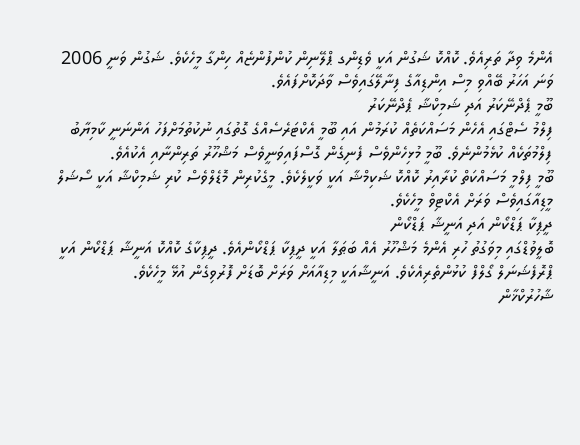އެންމެ ވިދާ ތަރިއެވެ. ކޮއްކޮ ޝަގުން އަކީ ވެޑިންގ ޕްލޭނިން ކުންފުންޏެއް ހިންގާ މީހެކެވެ. ޝަގުން ވަނީ 2006 ވަނަ އަހަރު ބޭއްވި މިސް އިންޑިއާގެ ފިނާލޭގައިވެސް ވާދަކޮށްފައެވެ.
ބޫމީ ޕެދްނޭކަރު އަދި ޝަމިކްޝާ ޕެދްނޭކަރު
ފިލްމު ސެޓްގައި އެހެން މަސައްކަތެއް ކުރަމުން އައި ބޫމީ އެކްޓަރެސެއްގެ ގޮތުގައި ނުކުތުމަށްފަހު އަންނަނީ ކާމިޔާބު ފިލްމުތަކެއް ކުޅެމުންނެވެ. ބޫމީ މުޅިހެންވެސް ފެނިގެން ގޮސްފައިވަނީވެސް މަޝްހޫރު ތަރިންނާއި އެކުއެވެ.
ބޫމީ ފިލްމީ މަސައްކަތް ކުރާއިރު ކޮއްކޮ ޝަކިމްޝާ އަކީ ވަކީލެކެވެ. މީގެކުރިން މޮޑެލްވެސް ކުރި ޝަމިކްޝާ އަކީ ސޯޝަލް މީޑިއާގައިވެސް ވަރަށް އެކްޓިވް މީހެކެވެ.
ދީޕިކާ ޕަޑްކޯން އަދި އަނީޝާ ޕަޑްކޯން
ބޮލީވުޑްގައި މިވަގުތު ހުރި އެންމެ މަޝްހޫރު އެއް ބަޠަލާ އަކީ ދީޕިކާ ޕަޑްކޯންއެވެ. ދީޕިކާގެ ކޮއްކޮ އަނީޝާ ޕަޑްކޯން އަކީ ޕްރޮފެޝަނަލް ގޯލްފް ކުޅުންތެރިއެކެވެ. އަނީޝާއަކީ މިޑިއާއަށް ވަރަށް ބޮޑަށް ފޮރުވިގެން އުޅޭ މީހެކެވެ.
ޝާހުރުކްޚާން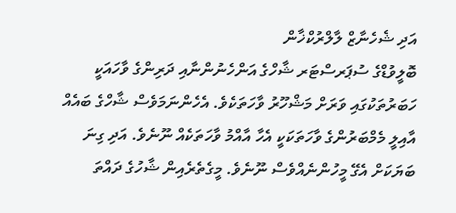އަދި ޝެހެނާޒް ލާލްރުކްޚާން
ބޮލީވުޑްގެ ސުޕަރސްޓަރ ޝާހްގެ އަންހެނުންނާއި ދަރިންގެ ވާހައަކީ ހަބަރުތަކުގައި ވަރަށް މަޝްހޫރު ވާހަތަކެވެ. އެހެންނަމަވެސް ޝާހްގެ ބައެއް އާއިލީ މެމްބަރުންގެ ވާހަތަކަކީ އެހާ އާއްމު ވާހަތަކެއް ނޫނެވެ. އަދި ގިނަ ބަޔަކަށް އެގޭ މީހުންނެއްވެސް ނޫނެވެ. މީގެތެރެއިން ޝާހުގެ ދައްތަ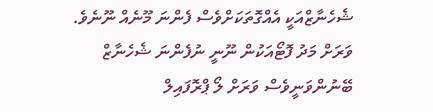ޝެހެނާޒްއަކީ އެއްގޮތަކަށްވެސް ފެންނަ މޫނެއް ނޫނެވެ. ވަރަށް މަދު ފޮޓޯއަކުން ނޫނީ ނުފެންނަ ޝެހެނާޒް ބޭނުންވަނީވެސް ވަރަށް ލޯ ޕްރޮފައިލް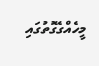މީހެއްގެގޮތުގައި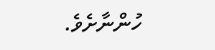ހުންނާށެވެ.